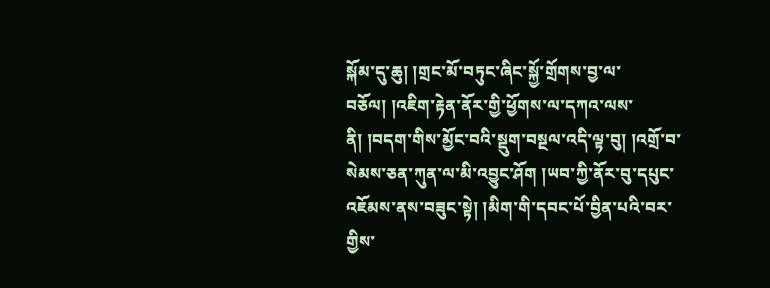སྐོམ་དུ་ཆུ། །གྲང་མོ་བཏུང་ཞིང་སྐྱོ་གྲོགས་བྱ་ལ་བཅོལ། །འཇིག་རྟེན་ནོར་གྱི་ཕྱོགས་ལ་དཀའ་ལས་ནི། །བདག་གིས་མྱོང་བའི་སྡུག་བསྔལ་འདི་ལྟ་བུ། །འགྲོ་བ་སེམས་ཅན་ཀུན་ལ་མི་འབྱུང་ཤོག །ཡབ་ཀྱི་ནོར་བུ་དཔུང་འཇོམས་ནས་བཟུང་སྟེ། །མིག་གི་དབང་པོ་བྱིན་པའི་བར་གྱིས་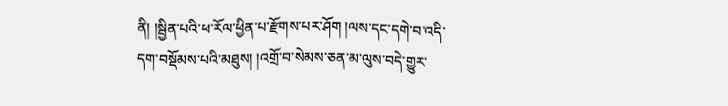ནི། །སྦྱིན་པའི་ཕ་རོལ་ཕྱིན་པ་རྫོགས་པར་ཤོག །ལས་དང་དགེ་བ་འདི་དག་བསྡོམས་པའི་མཐུས། །འགྲོ་བ་སེམས་ཅན་མ་ལུས་བདེ་གྱུར་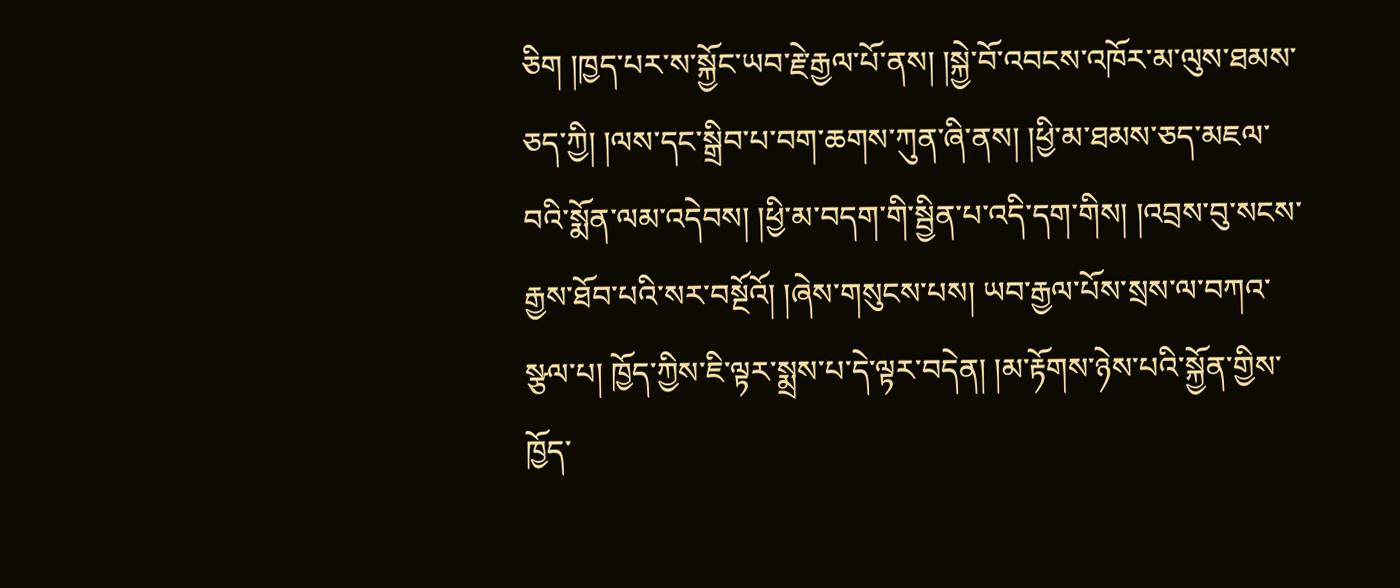ཅིག །ཁྱད་པར་ས་སྐྱོང་ཡབ་རྗེ་རྒྱལ་པོ་ནས། །སྐྱེ་བོ་འབངས་འཁོར་མ་ལུས་ཐམས་ཅད་ཀྱི། །ལས་དང་སྒྲིབ་པ་བག་ཆགས་ཀུན་ཞི་ནས། །ཕྱི་མ་ཐམས་ཅད་མཇལ་བའི་སྨོན་ལམ་འདེབས། །ཕྱི་མ་བདག་གི་སྦྱིན་པ་འདི་དག་གིས། །འབྲས་བུ་སངས་རྒྱས་ཐོབ་པའི་སར་བསྔོའོ། །ཞེས་གསུངས་པས། ཡབ་རྒྱལ་པོས་སྲས་ལ་བཀའ་སྩལ་པ། ཁྱོད་ཀྱིས་ཇི་ལྟར་སྨྲས་པ་དེ་ལྟར་བདེན། །མ་རྟོགས་ཉེས་པའི་སྐྱོན་གྱིས་ཁྱོད་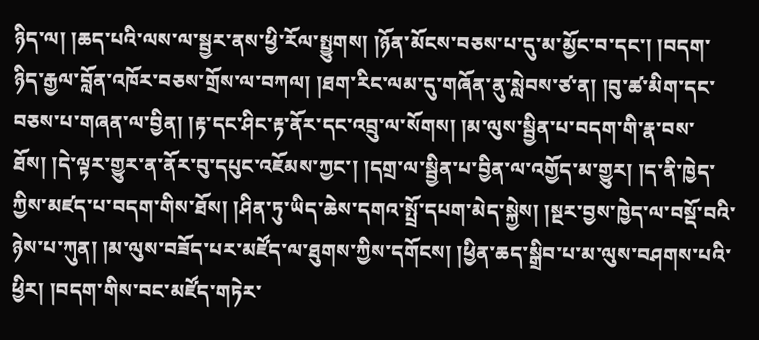ཉིད་ལ། །ཆད་པའི་ལས་ལ་སྦྱར་ནས་ཕྱི་རོལ་སྤྱུགས། །ཉོན་མོངས་བཅས་པ་དུ་མ་མྱོང་བ་དང་། །བདག་ཉིད་རྒྱལ་བློན་འཁོར་བཅས་གྲོས་ལ་བཀལ། །ཐག་རིང་ལམ་དུ་གཞོན་ནུ་སླེབས་ཙ་ན། །བུ་ཚ་མིག་དང་བཅས་པ་གཞན་ལ་བྱིན། །རྟ་དང་ཤིང་རྟ་ནོར་དང་འབྲུ་ལ་སོགས། །མ་ལུས་སྦྱིན་པ་བདག་གི་རྣ་བས་ཐོས། །དེ་ལྟར་གྱུར་ན་ནོར་བུ་དཔུང་འཇོམས་ཀྱང་། །དགྲ་ལ་སྦྱིན་པ་བྱིན་ལ་འགྱོད་མ་གྱུར། །ད་ནི་ཁྱེད་ཀྱིས་མཛད་པ་བདག་གིས་ཐོས། །ཤིན་ཏུ་ཡིད་ཆེས་དགའ་སྤྲོ་དཔག་མེད་སྐྱེས། །སྔར་བྱས་ཁྱེད་ལ་བསྡོ་བའི་ཉེས་པ་ཀུན། །མ་ལུས་བཟོད་པར་མཛོད་ལ་ཐུགས་ཀྱིས་དགོངས། །ཕྱིན་ཆད་སྒྲིབ་པ་མ་ལུས་བཤགས་པའི་ཕྱིར། །བདག་གིས་བང་མཛོད་གཏེར་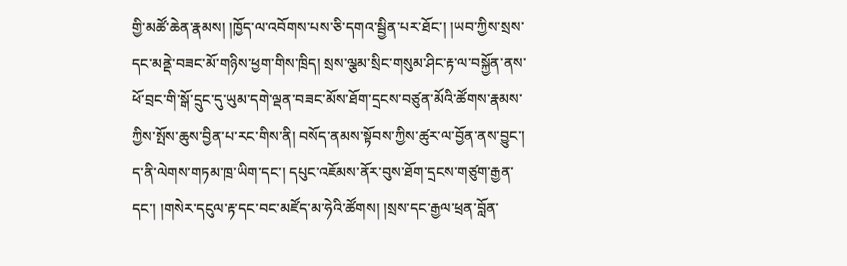གྱི་མཚོ་ཆེན་རྣམས། །ཁྱོད་ལ་འབོགས་པས་ཅི་དགའ་སྦྱིན་པར་ཐོང་། །ཡབ་ཀྱིས་སྲས་དང་མནྡེ་བཟང་མོ་གཉིས་ཕྱག་གིས་ཁྲིད། སྲས་ལྕམ་སྲིང་གསུམ་ཤིང་རྟ་ལ་བསྐྱོན་ནས་ཕོ་བྲང་གི་སྒོ་དྲུང་དུ་ཡུམ་དགེ་ལྡན་བཟང་མོས་ཐོག་དྲངས་བཙུན་མོའི་ཚོགས་རྣམས་ཀྱིས་སྤོས་ཆུས་བྱིན་པ་རང་གིས་ནི། བསོད་ནམས་སྟོབས་ཀྱིས་ཚུར་ལ་བྱོན་ནས་བྱུང་། ད་ནི་ལེགས་གཏམ་ཁྲ་ཡིག་དང་། དཔུང་འཇོམས་ནོར་བུས་ཐོག་དྲངས་གཙུག་རྒྱན་དང་། །གསེར་དངུལ་རྟ་དང་བང་མཛོད་མ་ཧེའི་ཚོགས། །སྲས་དང་རྒྱལ་ཕྲན་བློན་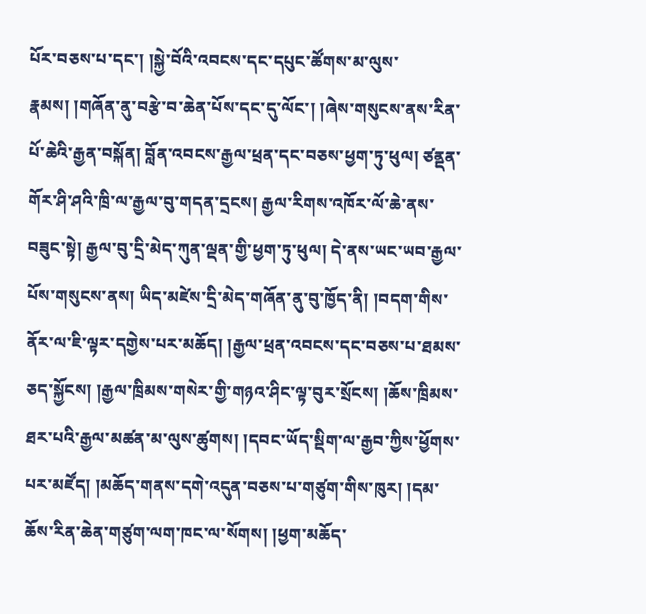པོར་བཅས་པ་དང་། །སྐྱེ་བོའི་འབངས་དང་དཔུང་ཚོགས་མ་ལུས་རྣམས། །གཞོན་ནུ་བརྩེ་བ་ཆེན་པོས་དང་དུ་ལོང་། །ཞེས་གསུངས་ནས་རིན་པོ་ཆེའི་རྒྱན་བསྐོན། བློན་འབངས་རྒྱལ་ཕྲན་དང་བཅས་ཕྱག་ཏུ་ཕུལ། ཙནྡན་གོར་ཤི་ཤའི་ཁྲི་ལ་རྒྱལ་བུ་གདན་དྲངས། རྒྱལ་རིགས་འཁོར་ལོ་ཆེ་ནས་བཟུང་སྟེ། རྒྱལ་བུ་དྲི་མེད་ཀུན་ལྡན་གྱི་ཕྱག་ཏུ་ཕུལ། དེ་ནས་ཡང་ཡབ་རྒྱལ་པོས་གསུངས་ནས། ཡིད་མཛེས་དྲི་མེད་གཞོན་ནུ་བུ་ཁྱོད་ནི། །བདག་གིས་ནོར་ལ་ཇི་ལྟར་དགྱེས་པར་མཆོད། །རྒྱལ་ཕྲན་འབངས་དང་བཅས་པ་ཐམས་ཅད་སྐྱོངས། །རྒྱལ་ཁྲིམས་གསེར་གྱི་གཉའ་ཤིང་ལྟ་བུར་སྲོངས། །ཆོས་ཁྲིམས་ཐར་པའི་རྒྱལ་མཚན་མ་ལུས་ཚུགས། །དབང་ཡོད་སྡིག་ལ་རྒྱབ་ཀྱིས་ཕྱོགས་པར་མཛོད། །མཆོད་གནས་དགེ་འདུན་བཅས་པ་གཙུག་གིས་ཁུར། །དམ་ཆོས་རིན་ཆེན་གཙུག་ལག་ཁང་ལ་སོགས། །ཕྱག་མཆོད་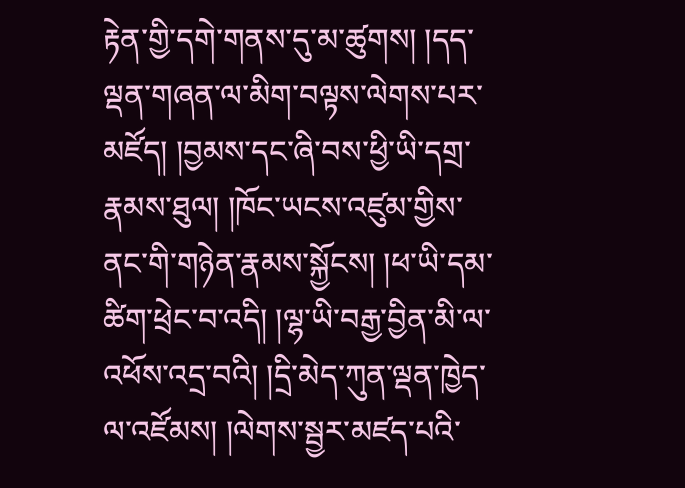རྟེན་གྱི་དགེ་གནས་དུ་མ་ཚུགས། །དད་ལྡན་གཞན་ལ་མིག་བལྟས་ལེགས་པར་མཛོད། །བྱམས་དང་ཞི་བས་ཕྱི་ཡི་དགྲ་རྣམས་ཐུལ། །ཁོང་ཡངས་འཛུམ་གྱིས་ནང་གི་གཉེན་རྣམས་སྐྱོངས། །ཕ་ཡི་དམ་ཚིག་ཕྲེང་བ་འདི། །ལྷ་ཡི་བརྒྱ་བྱིན་མི་ལ་འཕོས་འདྲ་བའི། །དྲི་མེད་ཀུན་ལྡན་ཁྱེད་ལ་འཛོམས། །ལེགས་སྦྱར་མཛད་པའི་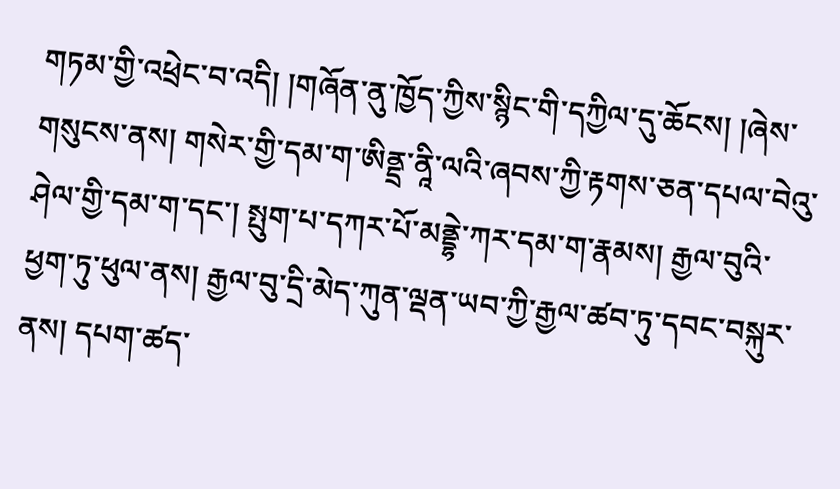གཏམ་གྱི་འཕྲེང་བ་འདི། །གཞོན་ནུ་ཁྱོད་ཀྱིས་སྙིང་གི་དཀྱིལ་དུ་ཆོངས། །ཞེས་གསུངས་ནས། གསེར་གྱི་དམ་ག་ཨིནྡྲ་ནཱི་ལའི་ཞབས་ཀྱི་རྟགས་ཅན་དཔལ་བེའུ་ཤེལ་གྱི་དམ་ག་དང་། སྤུག་པ་དཀར་པོ་མནྡྷེ་ཀར་དམ་ག་རྣམས། རྒྱལ་བུའི་ཕྱག་ཏུ་ཕུལ་ནས། རྒྱལ་བུ་དྲི་མེད་ཀུན་ལྡན་ཡབ་ཀྱི་རྒྱལ་ཚབ་ཏུ་དབང་བསྐུར་ནས། དཔག་ཚད་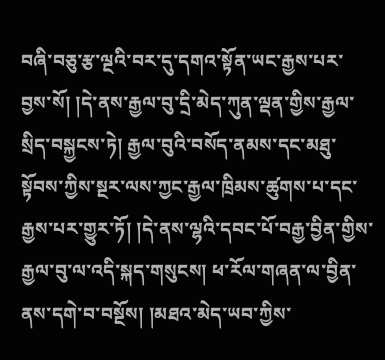བཞི་བཅུ་རྩ་ལྔའི་བར་དུ་དགའ་སྟོན་ཡང་རྒྱས་པར་བྱས་སོ། །དེ་ནས་རྒྱལ་བུ་དྲི་མེད་ཀུན་ལྡན་གྱིས་རྒྱལ་སྲིད་བསྐྱངས་ཏེ། རྒྱལ་བུའི་བསོད་ནམས་དང་མཐུ་སྟོབས་ཀྱིས་སྔར་ལས་ཀྱང་རྒྱལ་ཁྲིམས་ཚུགས་པ་དང་རྒྱས་པར་གྱུར་ཏོ། །དེ་ནས་ལྷའི་དབང་པོ་བརྒྱ་བྱིན་གྱིས་རྒྱལ་བུ་ལ་འདི་སྐད་གསུངས། ཕ་རོལ་གཞན་ལ་བྱིན་ནས་དགེ་བ་བསྔོས། །མཐའ་མེད་ཡབ་ཀྱིས་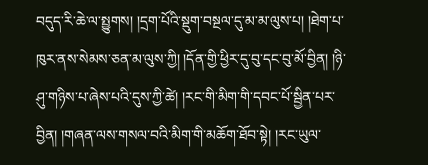བདུད་རི་ཆེ་ལ་སྤྱུགས། །དྲག་པོའི་སྡུག་བསྔལ་དུ་མ་མ་ལུས་པ། །ཐེག་པ་ཁུར་ནས་སེམས་ཅན་མ་ལུས་ཀྱི། །དོན་གྱི་ཕྱིར་དུ་བུ་དང་བུ་མོ་བྱིན། །ཉི་ཤུ་གཉིས་པ་ཞེས་པའི་དུས་ཀྱི་ཚེ། །རང་གི་མིག་གི་དབང་པོ་སྦྱིན་པར་བྱིན། །གཞན་ལས་གསལ་བའི་མིག་གི་མཆོག་ཐོབ་སྟེ། །རང་ཡུལ་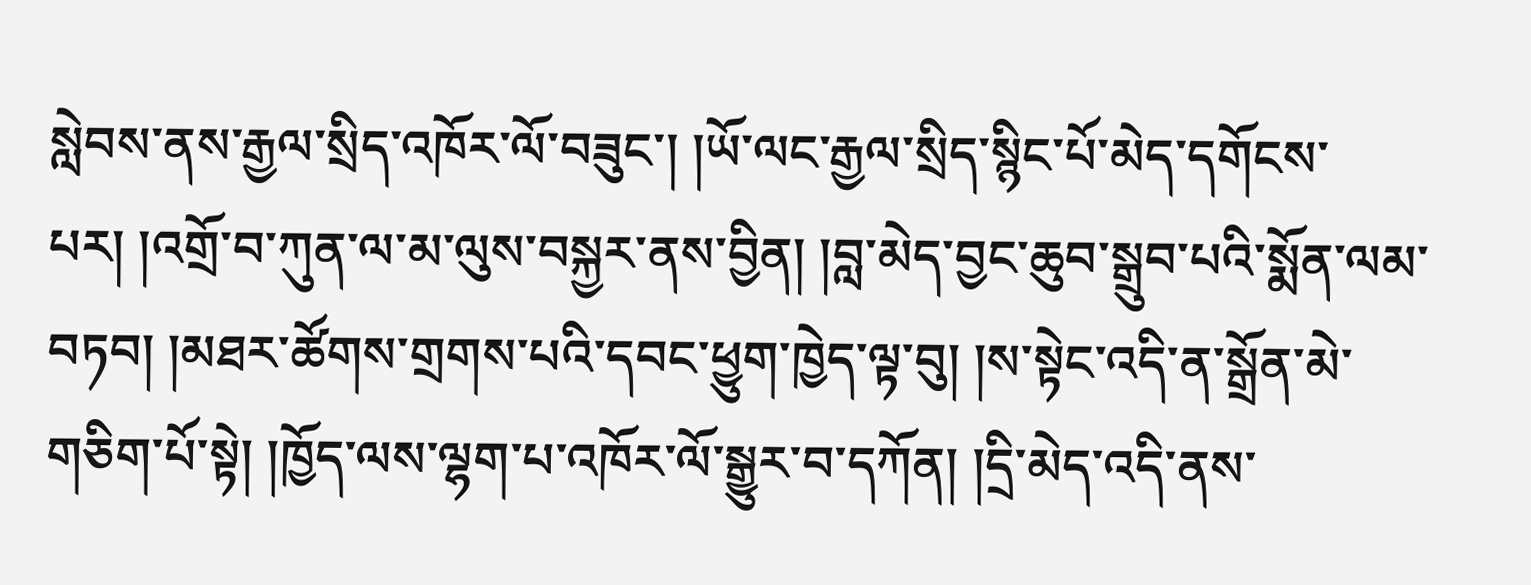སླེབས་ནས་རྒྱལ་སྲིད་འཁོར་ལོ་བཟུང་། །ཡོ་ལང་རྒྱལ་སྲིད་སྙིང་པོ་མེད་དགོངས་པར། །འགྲོ་བ་ཀུན་ལ་མ་ལུས་བསྐྱར་ནས་བྱིན། །བླ་མེད་བྱང་ཆུབ་སྒྲུབ་པའི་སྨོན་ལམ་བཏབ། །མཐར་ཚོགས་གྲགས་པའི་དབང་ཕྱུག་ཁྱེད་ལྟ་བུ། །ས་སྟེང་འདི་ན་སྒྲོན་མེ་གཅིག་པོ་སྟེ། །ཁྱོད་ལས་ལྷག་པ་འཁོར་ལོ་སྒྱུར་བ་དཀོན། །དྲི་མེད་འདི་ནས་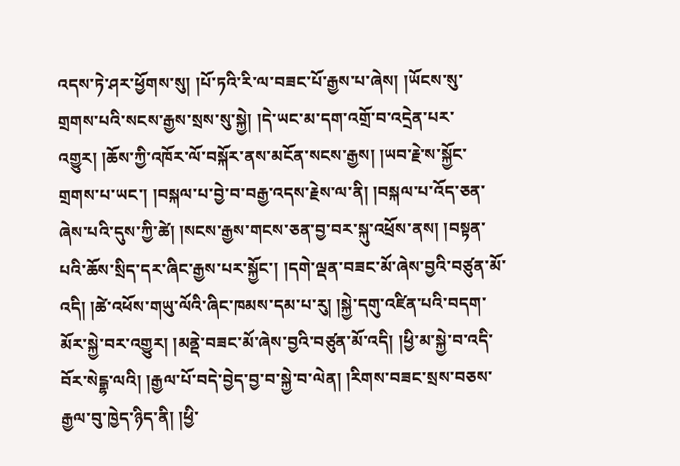འདས་ཏེ་ཤར་ཕྱོགས་སུ། །པོ་ཏའི་རི་ལ་བཟང་པོ་རྒྱས་པ་ཞེས། །ཡོངས་སུ་གྲགས་པའི་སངས་རྒྱས་སྲས་སུ་སྐྱེ། །དེ་ཡང་མ་དག་འགྲོ་བ་འདྲེན་པར་འགྱུར། །ཆོས་ཀྱི་འཁོར་ལོ་བསྐོར་ནས་མངོན་སངས་རྒྱས། །ཡབ་རྗེ་ས་སྐྱོང་གྲགས་པ་ཡང་། །བསྐལ་པ་བྱེ་བ་བརྒྱ་འདས་རྗེས་ལ་ནི། །བསྐལ་པ་འོད་ཅན་ཞེས་པའི་དུས་ཀྱི་ཚེ། །སངས་རྒྱས་གངས་ཅན་བྱ་བར་སྐུ་འཕྲོས་ནས། །བསྟན་པའི་ཆོས་སྲིད་དར་ཞིང་རྒྱས་པར་སྐྱོང་། །དགེ་ལྡན་བཟང་མོ་ཞེས་བྱའི་བཙུན་མོ་འདི། །ཚེ་འཕོས་གཡུ་ལོའི་ཞིང་ཁམས་དམ་པ་རུ། །སྐྱེ་དགུ་འཛིན་པའི་བདག་མོར་སྐྱེ་བར་འགྱུར། །མནྡེ་བཟང་མོ་ཞེས་བྱའི་བཙུན་མོ་འདི། །ཕྱི་མ་སྐྱེ་བ་འདི་བོར་སེངྒྷ་ལའི། །རྒྱལ་པོ་བདེ་བྱེད་བྱ་བ་སྐྱེ་བ་ལེན། །རིགས་བཟང་སྲས་བཅས་རྒྱལ་བུ་ཁྱེད་ཉིད་ནི། །ཕྱི་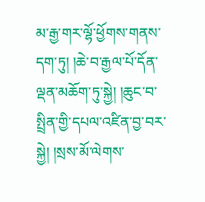མ་རྒྱ་གར་ལྷོ་ཕྱོགས་གནས་དག་ཏུ། །ཆེ་བ་རྒྱལ་པོ་དོན་ལྡན་མཆོག་ཏུ་སྐྱེ། །ཆུང་བ་སྤྲིན་གྱི་དཔལ་འཛིན་བྱ་བར་སྐྱེ། །སྲས་མོ་ལེགས་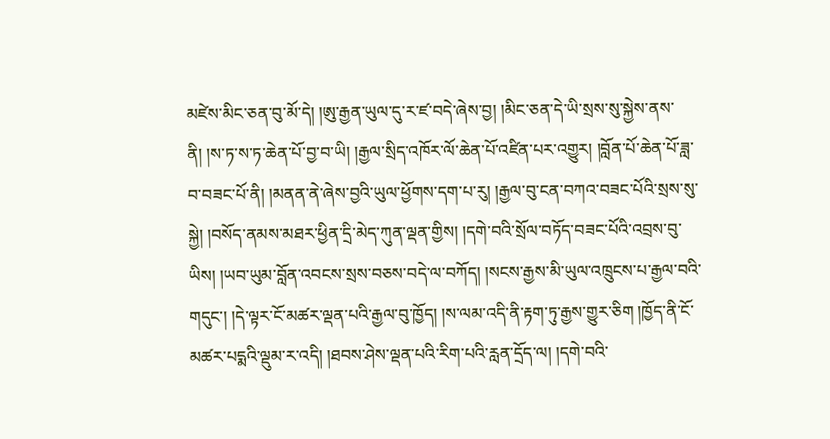མཛེས་མིང་ཅན་བུ་མོ་དེ། །ཨུ་རྒྱན་ཡུལ་དུ་ར་ཛ་བདེ་ཞེས་བྱ། །མིང་ཅན་དེ་ཡི་སྲས་སུ་སྐྱེས་ནས་ནི། །ས་ཏ་ས་ཏ་ཆེན་པོ་བྱ་བ་ཡི། །རྒྱལ་སྲིད་འཁོར་ལོ་ཆེན་པོ་འཛིན་པར་འགྱུར། །བློན་པོ་ཆེན་པོ་ཟླ་བ་བཟང་པོ་ནི། །མནན་ནེ་ཞེས་བྱའི་ཡུལ་ཕྱོགས་དག་པ་རུ། །རྒྱལ་བུ་ངན་བཀའ་བཟང་པོའི་སྲས་སུ་སྐྱེ། །བསོད་ནམས་མཐར་ཕྱིན་དྲི་མེད་ཀུན་ལྡན་གྱིས། །དགེ་བའི་སྲོལ་བཏོད་བཟང་པོའི་འབྲས་བུ་ཡིས། །ཡབ་ཡུམ་བློན་འབངས་སྲས་བཅས་བདེ་ལ་བཀོད། །སངས་རྒྱས་མི་ཡུལ་འཁྲུངས་པ་རྒྱལ་བའི་གདུང་། །དེ་ལྟར་ངོ་མཚར་ལྡན་པའི་རྒྱལ་བུ་ཁྱོད། །ས་ལམ་འདི་ནི་རྟག་ཏུ་རྒྱས་གྱུར་ཅིག །ཁྱོད་ནི་ངོ་མཚར་པདྨའི་ལྡུམ་ར་འདི། །ཐབས་ཤེས་ལྡན་པའི་རིག་པའི་རླན་དྲོད་ལ། །དགེ་བའི་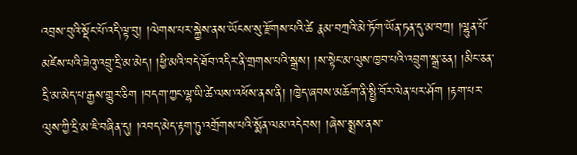འབྲས་བུའི་སྡོང་པོ་འདི་ལྟ་བུ། །ལེགས་པར་སྐྱེས་ནས་ཡོངས་སུ་རྫོགས་པའི་ཚེ རྣམ་བཀྲའི་མེ་ཏོག་ཡོན་ཏན་དུ་མ་བཀྲ། །ལྷུན་པོ་མཛེས་པའི་ཟེའུ་འབྲུ་དྲི་མ་མེད། །ཕྱི་མའི་བདེ་ཐོབ་འདིར་ནི་གྲགས་པའི་སྒྲས། །ས་སྟེང་མ་ལུས་ཁྱབ་པའི་འབྲུག་སྒྲ་ཅན། །མིང་ཅན་དྲི་མ་མེད་པ་རྒྱས་གྱུར་ཅིག །བདག་ཀྱང་ལྷ་ཡི་ཚེ་ལས་འཕོས་ནས་ནི། །ཁྱེད་ཞབས་མཆོག་ནི་སྤྱི་བོར་ལེན་པར་ཤོག །རྟག་པར་ལུས་ཀྱི་དྲི་མ་ཇི་བཞིན་དུ། །འབད་མེད་རྟག་ཏུ་འགྲོགས་པའི་སྨོན་ལམ་འདེབས། །ཞེས་སྨྲས་ནས་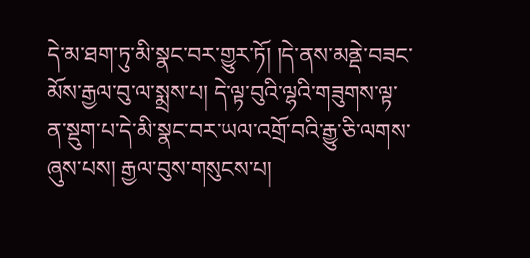དེ་མ་ཐག་ཏུ་མི་སྣང་བར་གྱུར་ཏོ། །དེ་ནས་མནྡེ་བཟང་མོས་རྒྱལ་བུ་ལ་སྨྲས་པ། དེ་ལྟ་བུའི་ལྷའི་གཟུགས་ལྟ་ན་སྡུག་པ་དེ་མི་སྣང་བར་ཡལ་འགྲོ་བའི་རྒྱུ་ཅི་ལགས་ཞུས་པས། རྒྱལ་བུས་གསུངས་པ།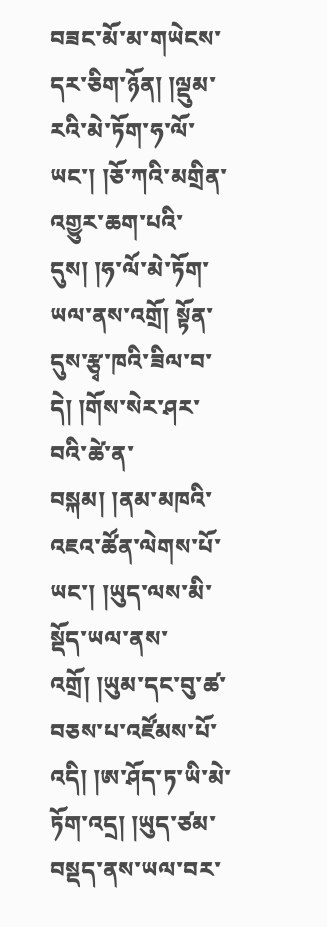བཟང་མོ་མ་གཡེངས་དར་ཅིག་ཉོན། །ལྡུམ་རའི་མེ་ཏོག་ཧ་ལོ་ཡང་། །ཅོ་ཀའི་མགྲིན་འགྱུར་ཆག་པའི་དུས། །ཧ་ལོ་མེ་ཏོག་ཡལ་ནས་འགྲོ། སྟོན་དུས་རྩྭ་ཁའི་ཟིལ་བ་དེ། །གོས་སེར་ཤར་བའི་ཚེ་ན་བསྐམ། །ནམ་མཁའི་འཇའ་ཚོན་ལེགས་པོ་ཡང་། །ཡུད་ལས་མི་སྡོད་ཡལ་ནས་འགྲོ། །ཡུམ་དང་བུ་ཚ་བཅས་པ་འཛོམས་པོ་འདི། །ཨ་ཤོད་ཏ་ཡི་མེ་ཏོག་འདྲ། །ཡུད་ཙམ་བསྡད་ནས་ཡལ་བར་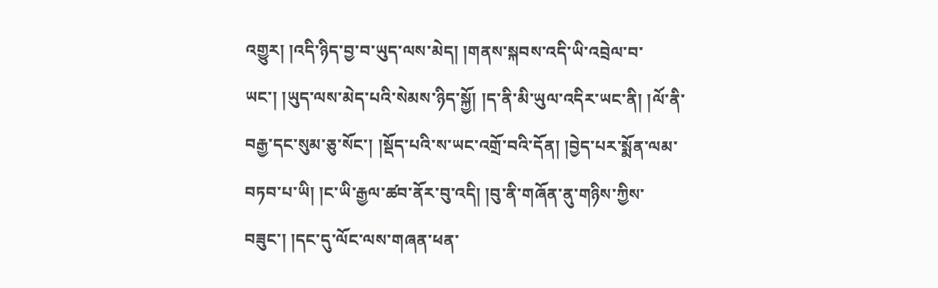འགྱུར། །འདི་ཉིད་བྱ་བ་ཡུད་ལས་མེད། །གནས་སྐབས་འདི་ཡི་འབྲེལ་བ་ཡང་། །ཡུད་ལས་མེད་པའི་སེམས་ཉིད་སྐྱོ། །ད་ནི་མི་ཡུལ་འདིར་ཡང་ནི། །ལོ་ནི་བརྒྱ་དང་སུམ་ཅུ་སོང་། །སྡོད་པའི་ས་ཡང་འགྲོ་བའི་དོན། །བྱེད་པར་སྨོན་ལམ་བཏབ་པ་ཡི། །ང་ཡི་རྒྱལ་ཚབ་ནོར་བུ་འདི། །བུ་ནི་གཞོན་ནུ་གཉིས་ཀྱིས་བཟུང་། །དང་དུ་ལོང་ལས་གཞན་ཕན་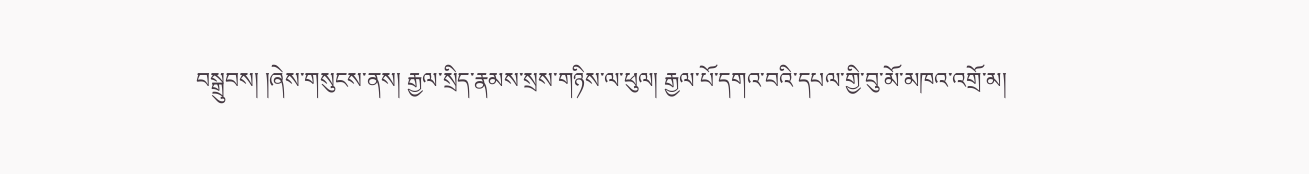བསྒྲུབས། །ཞེས་གསུངས་ནས། རྒྱལ་སྲིད་རྣམས་སྲས་གཉིས་ལ་ཕུལ། རྒྱལ་པོ་དགའ་བའི་དཔལ་གྱི་བུ་མོ་མཁའ་འགྲོ་མ།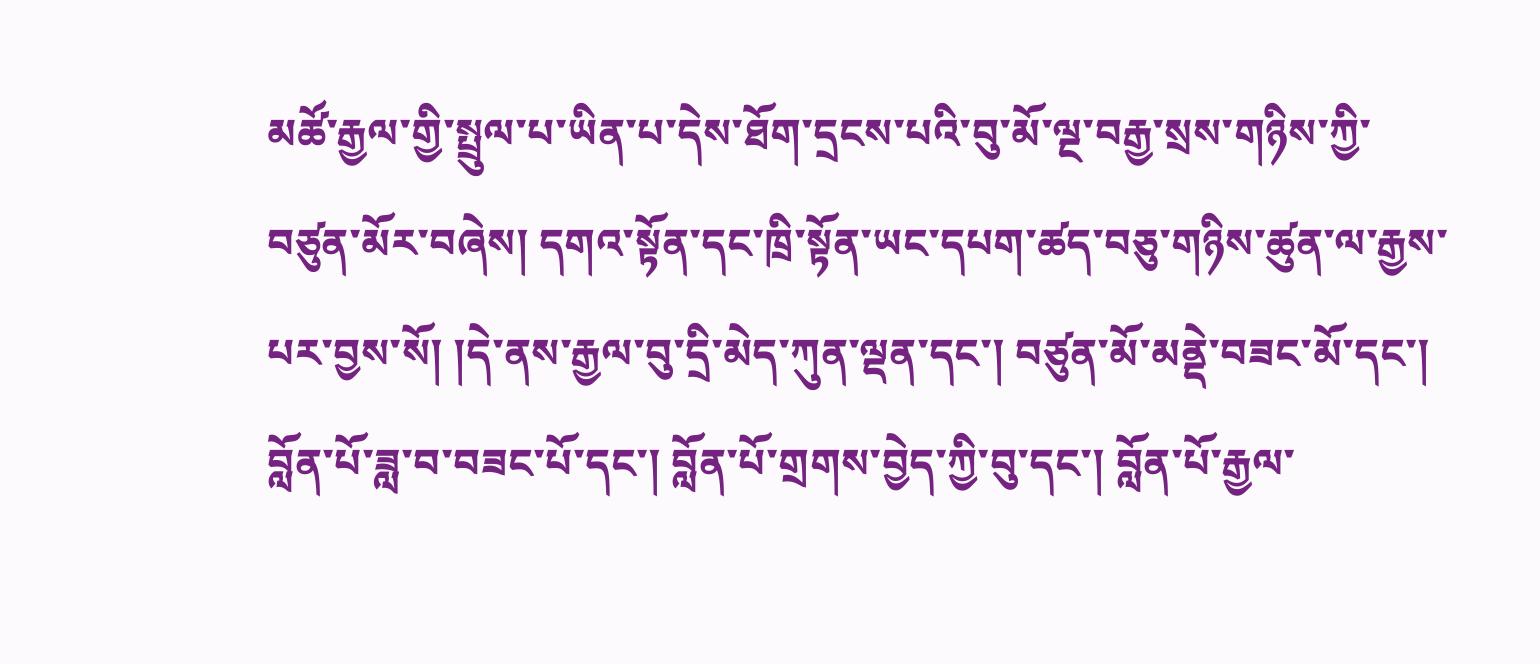མཚོ་རྒྱལ་གྱི་སྤྲུལ་པ་ཡིན་པ་དེས་ཐོག་དྲངས་པའི་བུ་མོ་ལྔ་བརྒྱ་སྲས་གཉིས་ཀྱི་བཙུན་མོར་བཞེས། དགའ་སྟོན་དང་ཁྲི་སྟོན་ཡང་དཔག་ཚད་བཅུ་གཉིས་ཚུན་ལ་རྒྱས་པར་བྱས་སོ། །དེ་ནས་རྒྱལ་བུ་དྲི་མེད་ཀུན་ལྡན་དང་། བཙུན་མོ་མནྡེ་བཟང་མོ་དང་། བློན་པོ་ཟླ་བ་བཟང་པོ་དང་། བློན་པོ་གྲགས་བྱེད་ཀྱི་བུ་དང་། བློན་པོ་རྒྱལ་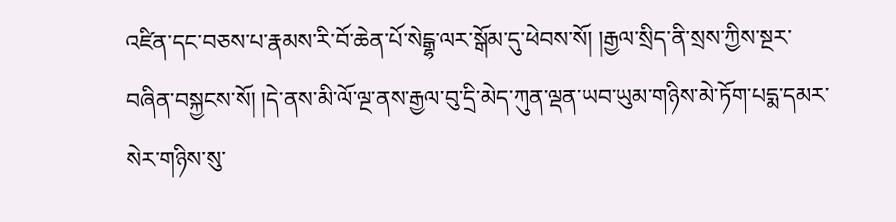འཛིན་དང་བཅས་པ་རྣམས་རི་བོ་ཆེན་པོ་སེངྒྷ་ལར་སྒོམ་དུ་ཕེབས་སོ། །རྒྱལ་སྲིད་ནི་སྲས་ཀྱིས་སྔར་བཞིན་བསྐྱངས་སོ། །དེ་ནས་མི་ལོ་ལྔ་ནས་རྒྱལ་བུ་དྲི་མེད་ཀུན་ལྡན་ཡབ་ཡུམ་གཉིས་མེ་ཏོག་པདྨ་དམར་སེར་གཉིས་སུ་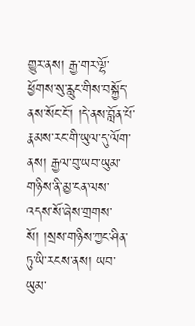གྱུར་ནས། རྒྱ་གར་ལྷོ་ཕྱོགས་སུ་རླུང་གིས་བསྐྱོད་ནས་སོང་ངོ་། །དེ་ནས་བློན་པོ་རྣམས་རང་གི་ཡུལ་དུ་ལོག་ནས། རྒྱལ་བུ་ཡབ་ཡུམ་གཉིས་ནི་མྱ་ངན་ལས་འདས་སོ་ཞེས་གྲགས་སོ། །སྲས་གཉིས་ཀྱང་ཤིན་ཏུ་ཡི་རངས་ནས། ཡབ་ཡུམ་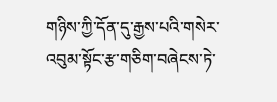གཉིས་ཀྱི་དོན་དུ་རྒྱས་པའི་གསེར་འབུམ་སྟོང་རྩ་གཅིག་བཞེངས་ཏེ་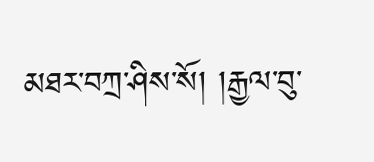མཐར་བཀྲ་ཤིས་སོ། །རྒྱལ་བུ་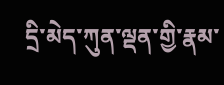དྲི་མེད་ཀུན་ལྡན་གྱི་རྣམ་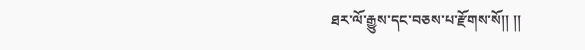ཐར་ལོ་རྒྱུས་དང་བཅས་པ་རྫོགས་སོ།། །།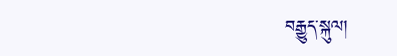བརྒྱུད་སྐུལ།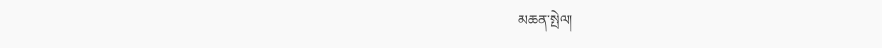མཆན་སྤེལ།